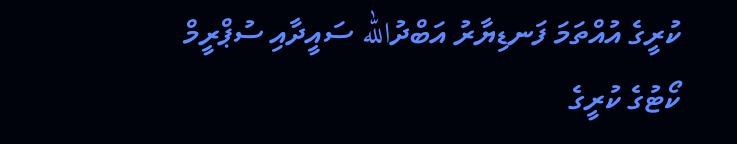ކުރީގެ އުއްތަމަ ފަނޑިޔާރު އަބްދުالله ސައީދާއި ސުޕްރީމް ކޯޓުގެ ކުރީގެ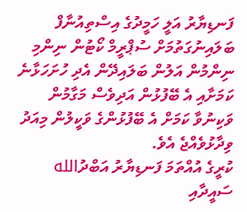ފަނޑިޔާރު އަލީ ހަމީދުގެ އިސްތިއުނާފް ބަލައިނުގަތުމަށް ސުޕްރީމް ކޯޓުން ނިންމި ނިންމުން އަލުން ބަލައިދޭން އެދި ހުށަހަޅާނެ ކަމަށާއި އެ ބޭފުޅުން އަދިވެސް މަގާމުން ވަކިނުވާ ކަމަށް އެ ބޭފުޅުންގެ ވަކީލުން މިއަދު ވިދާޅުވެއްޖެ އެވެ.
ކުރީގެ އުއްތަމަ ފަނޑިޔާރު އަބްދުالله ސައީދާއި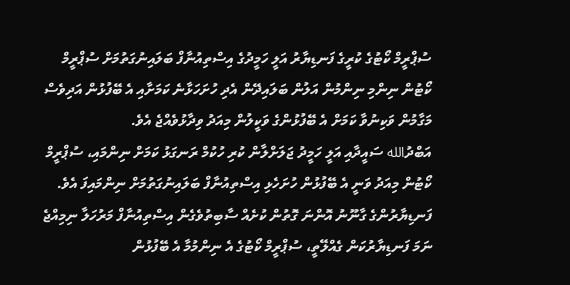ސުޕްރީމް ކޯޓުގެ ކުރީގެ ފަނޑިޔާރު އަލީ ހަމީދުގެ އިސްތިއުނާފް ބަލައިނުގަތުމަށް ސުޕްރީމް ކޯޓުން ނިންމި ނިންމުން އަލުން ބަލައިދޭން އެދި ހުށަހަޅާނެ ކަމަށާއި އެ ބޭފުޅުން އަދިވެސް މަގާމުން ވަކިނުވާ ކަމަށް އެ ބޭފުޅުންގެ ވަކީލުން މިއަދު ވިދާޅުވެއްޖެ އެވެ.
އަބްދުالله ސައީދާއި އަލީ ހަމީދު ޖަލަށްލާން ކުރި ހުކުމް ރަނގަޅު ކަމަށް ނިންމައި، ސުޕްރީމް ކޯޓުން މިއަދު ވަނީ އެ ބޭފުޅުން ހުށަހެޅި އިސްތިއުނާފް ބަލައިނުގަތުމަށް ނިންމައިފަ އެވެ. ފަނޑިޔާރުންގެ ގާނޫނު އޮންނަ ގޮތުން ކުށެއް ސާބިތުވެގެން އިސްތިއުނާފް މަރުހަލާ ނިމިއްޖެ ނަމަ ފަނޑިޔާރުކަން ގެއްލޭތީ، ސުޕްރީމް ކޯޓުގެ އެ ނިންމުމާ އެ ބޭފުޅުން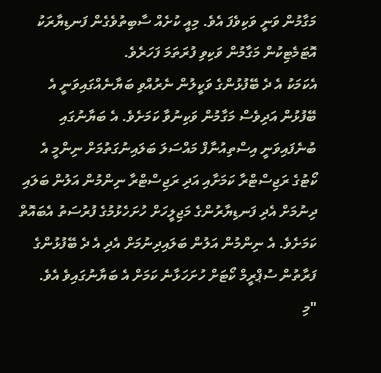މަގާމުން ވަނީ ވަކިވެފަ އެވެ. މިއީ ކުށެއް ސާބިތުވެގެން ފަނޑިޔާރަކު އޮޓަމެޓިކުން މަގާމުން ވަކިވި ފުރަތަމަ ފަހަރެވެ.
އެކަމަކު އެ ދެ ބޭފުޅުންގެ ވަކީލުން ނެރުއްވި ބަޔާނެއްގައިވަނީ އެ ބޭފުޅުން އަދިވެސް މަގާމުން ވަކިނުވާ ކަމަށެވެ. އެ ބަޔާނުގައި ބުނެފައިވަނީ އިސްތިއުނާފް މައްސަލަ ބަލައިނުގަތުމަށް ނިންމީ އެ ކޯޓުގެ ރަޖިސްޓްރާ ކަމަށާއި އަދި ރަޖިސްޓްރާ ނިންމުން އަލުން ބަލައި ދިނުމަށް އެދި ފަނޑިޔާރުންގެ މަޖިލީހަށް ހުށަހެޅުމުގެ ފުރުސަތު އެބައޮތް ކަމަށެވެ. އެ ނިންމުން އަލުން ބަލައިދިނުމަށް އެދި އެ ދެ ބޭފުޅުންގެ ފަރާތުން ސުޕްރީމް ކޯޓަށް ހުށަހަޅާނެ ކަމަށް އެ ބަޔާނުގައިވެ އެވެ.
"މި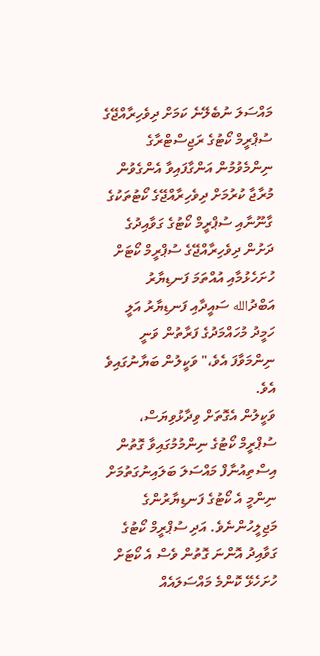މައްސަލަ ނުބެލޭނެ ކަމަށް ދިވެހިރާއްޖޭގެ ސުޕްރީމް ކޯޓުގެ ރަޖިސްޓްރާގެ ނިންމެވުމުން އަންގާފައިވާ އެންގެވުން މުރާޖާ ކުރުމަށް ދިވެހިރާއްޖޭގެ ކޯޓުތަކުގެ ގާނޫނާއި ސުޕްރީމް ކޯޓުގެ ގަވާއިދުގެ ދަށުން ދިވެހިރާއްޖޭގެ ސުޕްރީމް ކޯޓަށް ހުށަހެޅުމާއި އުއްތަމަ ފަނޑިޔާރު އަބްދުالله ސައީދާއި ފަނޑިޔާރު އަލީ ހަމީދު މުހައްމަދުގެ ފަރާތުން ވަނީ ނިންމަވާފަ އެވެ،" ވަކީލުން ބަޔާނުގައިވެ އެވެ.
ވަކީލުން އެގޮތަށް ވިދާޅުވިޔަސް، ސުޕްރީމް ކޯޓުގެ ނިންމުމުގައިވާ ގޮތުން އިސްތިއުނާފް މައްސަލަ ބަލައިނުގަތުމަށް ނިންމީ އެ ކޯޓުގެ ފަނޑިޔާރުންގެ މަޖިލީހުންނެވެ. އަދި ސުޕްރީމް ކޯޓުގެ ގަވާއިދު އޮންނަ ގޮތުން ވެސް އެ ކޯޓަށް ހުށަހެޅޭ ކޮންމެ މައްސަލައެއް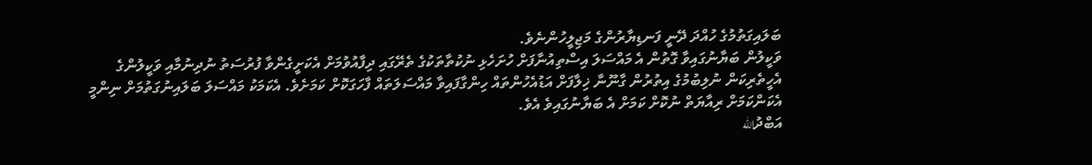ބަލައިގަތުމުގެ ހުއްދަ ދޭނީ ފަނޑިޔާރުންގެ މަޖިލީހުންނެވެ.
ވަކީލުން ބަޔާނުގައިވާ ގޮތުން އެ މައްސަލަ އިސްތިއުނާފަށް ހުށަހެޅި ނުކުތާތަކުގެ ތެރޭގައި ދިފާއުވުމަށް އެކަށީގެންވާ ފުރުސަތު ނުދިނުމާއި ވަކީލުންގެ އެހީތެރިކަން ނުލިބުމުގެ އިތުރުން ގާނޫނާ ޚިލާފަށް އަޑުއެހުންތައް ހިންގާފައިވާ މައްސަލަތައް ފާހަގަކޮށް ކަމަށެވެ. އެކަމަކު މައްސަލަ ބަލައިނުގަތުމަށް ނިންމީ އެކަންކަމަށް ރިއާޔަތް ނުކޮށް ކަމަށް އެ ބަޔާނުގައިވެ އެވެ.
އަބްދުالله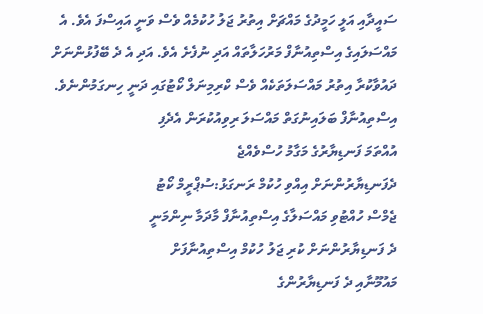ސައީދާއި އަލީ ހަމީދުގެ މައްޗަށް އިތުރު ޖަލު ހުކުމެއް ވެސް ވަނީ އައިސްފަ އެވެ. އެ މައްސަލައިގެ އިސްތިއުނާފް މަރުހަލާތައް އަދި ނުފެށެ އެވެ. އަދި އެ ދެ ބޭފުޅުންނަށް ދައުވާކުރާ އިތުރު މައްސަލަތަކެއް ވެސް ކްރިމިނަލް ކޯޓުގައި ދަނީ ހިނގަމުންނެވެ.
އިސްތިއުނާފް ބަލައިނުގަތް މައްސަލަ ރިވިއުކުރަން އެދެފި
އުއްތަމަ ފަނޑިޔާރުގެ މަގާމު ހުސްވެއްޖެ
ދެފަނޑިޔާރުންނަށް އިއްވި ހުކުމް ރަނގަޅު:ސުޕްރީމް ކޯޓު
ޖެމްސް ހުއްޓުވި މައްސަލާގެ އިސްތިއުނާފް މާދަމާ ނިންމަނީ
ދެ ފަނޑިޔާރުންނަށް ކުރި ޖަލު ހުކުމް އިސްތިއުނާފަށް
މައުމޫނާއި ދެ ފަނޑިޔާރުންގެ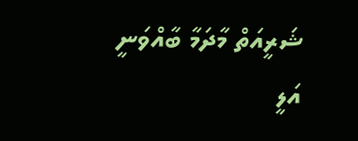ޝަރީއަތް މާދަމާ ބާއްވަނީ
އަލީ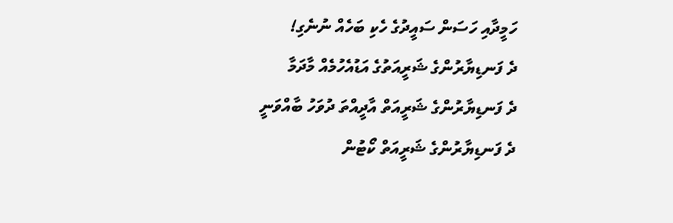ހަމީދާއި ހަސަން ސައީދުގެ ހެކި ބަހެއް ނުނެގި!
ދެ ފަނޑިޔާރުންގެ ޝަރީއަތުގެ އަޑުއެހުމެއް މާދަމާ
ދެ ފަނޑިޔާރުންގެ ޝަރީއަތް އާދީއްތަ ދުވަހު ބާއްވަނީ
ދެ ފަނޑިޔާރުންގެ ޝަރީއަތް ކޯޓުން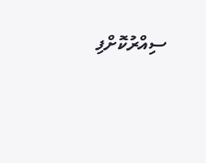ސިއްރުކޮށްފި